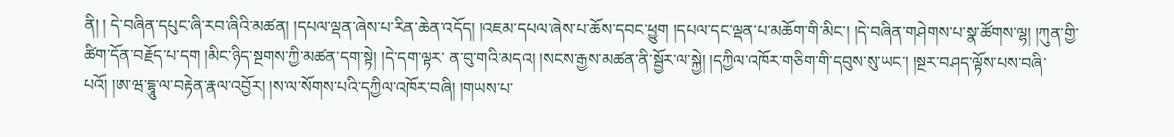ནི། ། དེ་བཞིན་དཔུང་ཞི་རབ་ཞིའི་མཚན། །དཔལ་ལྡན་ཞེས་པ་རིན་ཆེན་འདོད། །འཇམ་དཔལ་ཞེས་པ་ཆོས་དབང་ཕྱུག །དཔལ་དང་ལྡན་པ་མཆོག་གི་མིང་། །དེ་བཞིན་གཤེགས་པ་སྣ་ཚོགས་ལྷ། །ཀུན་གྱི་ཚིག་དོན་བརྗོད་པ་དག །མིང་ཉིད་སྔགས་ཀྱི་མཚན་དག་སྟེ། །དེ་དག་ལྟར་ ན་བུ་གའི་མདའ། །སངས་རྒྱས་མཚན་ནི་སྦྱོར་ལ་སྐྱེ། །དཀྱིལ་འཁོར་གཅིག་གི་དབུས་སུ་ཡང་། །སྔར་བཤད་ལྟོས་པས་བཞི་པའོ། །ཨ་ཝ་དྷཱུ་ལ་བརྟེན་རྣལ་འབྱོར། །ས་ལ་སོགས་པའི་དཀྱིལ་འཁོར་བཞི། །གཡས་པ་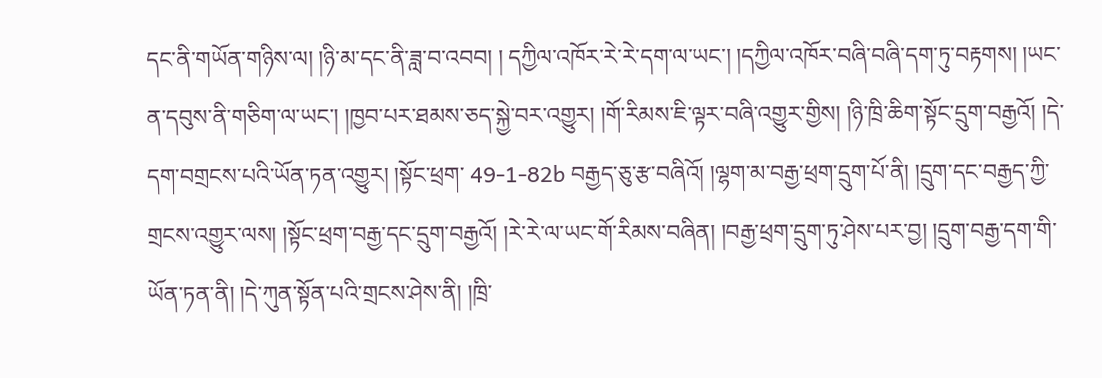དང་ནི་གཡོན་གཉིས་ལ། །ཉི་མ་དང་ནི་ཟླ་བ་འབབ། ། དཀྱིལ་འཁོར་རེ་རེ་དག་ལ་ཡང་། །དཀྱིལ་འཁོར་བཞི་བཞི་དག་ཏུ་བརྟགས། །ཡང་ན་དབུས་ནི་གཅིག་ལ་ཡང་། །ཁྱབ་པར་ཐམས་ཅད་སྐྱེ་བར་འགྱུར། །གོ་རིམས་ཇི་ལྟར་བཞི་འགྱུར་གྱིས། །ཉི་ཁྲི་ཆིག་སྟོང་དྲུག་བརྒྱའོ། །དེ་དག་བགྲངས་པའི་ཡོན་ཏན་འགྱུར། །སྟོང་ཕྲག་ 49-1-82b བརྒྱད་ཅུ་རྩ་བཞིའོ། །ལྷག་མ་བརྒྱ་ཕྲག་དྲུག་པོ་ནི། །དྲུག་དང་བརྒྱད་ཀྱི་གྲངས་འགྱུར་ལས། །སྟོང་ཕྲག་བརྒྱ་དང་དྲུག་བརྒྱའོ། །རེ་རེ་ལ་ཡང་གོ་རིམས་བཞིན། །བརྒྱ་ཕྲག་དྲུག་ཏུ་ཤེས་པར་བྱ། །དྲུག་བརྒྱ་དག་གི་ཡོན་ཏན་ནི། །དེ་ཀུན་སྟོན་པའི་གྲངས་ཤེས་ནི། །ཁྲི་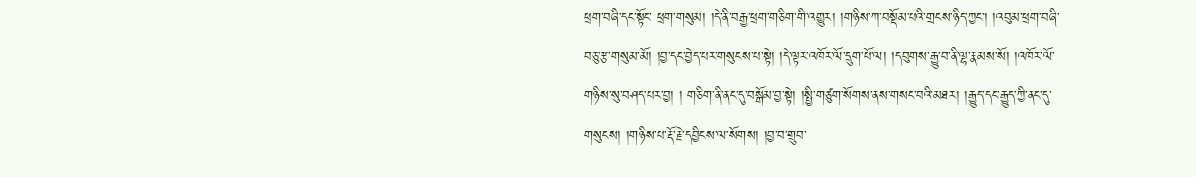ཕྲག་བཞི་དང་སྟོང་ ཕྲག་གསུམ། །དེ་ནི་བརྒྱ་ཕྲག་གཅིག་གི་འགྱུར། །གཉིས་ཀ་བསྡོམ་པའི་གྲངས་ཉིད་ཀྱང་། །འབུམ་ཕྲག་བཞི་བཅུ་རྩ་གསུམ་མོ། །བྱ་དང་བྱེད་པར་གསུངས་པ་སྟེ། །དེ་ལྟར་འཁོར་ལོ་དྲུག་པོ་ལ། །དབུགས་རྒྱུ་བ་ནི་ལྷ་རྣམས་སོ། །འཁོར་ལོ་གཉིས་སུ་བཤད་པར་བྱ། ། གཅིག་ནི་ནང་དུ་བསྒོམ་བྱ་སྟེ། །སྤྱི་གཙུག་སོགས་ནས་གསང་བའི་མཐར། །རྒྱུད་དང་རྒྱུད་ཀྱི་ནང་དུ་གསུངས། །གཉིས་པ་རྡོ་རྗེ་དབྱིངས་ལ་སོགས། །བྱ་བ་གྲུབ་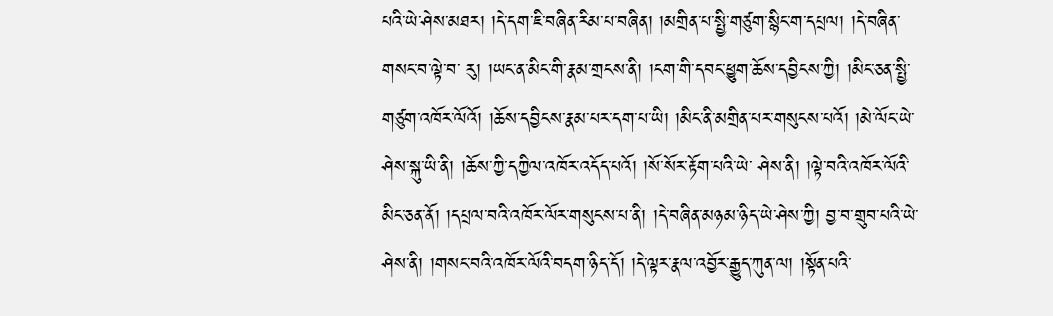པའི་ཡེ་ཤེས་མཐར། །དེ་དག་ཇི་བཞིན་རིམ་པ་བཞིན། །མགྲིན་པ་སྤྱི་གཙུག་སྙིང་ག་དཔྲལ། །དེ་བཞིན་གསང་བ་ལྟེ་བ་ རུ། །ཡང་ན་མིང་གི་རྣམ་གྲངས་ནི། །ངག་གི་དབང་ཕྱུག་ཆོས་དབྱིངས་ཀྱི། །མིང་ཅན་སྤྱི་གཙུག་འཁོར་ལོའོ། །ཆོས་དབྱིངས་རྣམ་པར་དག་པ་ཡི། །མིང་ནི་མགྲིན་པར་གསུངས་པའོ། །མེ་ལོང་ཡེ་ཤེས་སྐུ་ཡི་ནི། །ཆོས་ཀྱི་དཀྱིལ་འཁོར་འདོད་པའོ། །སོ་སོར་རྟོག་པའི་ཡེ་ ཤེས་ནི། །ལྟེ་བའི་འཁོར་ལོའི་མིང་ཅན་ནོ། །དཔྲལ་བའི་འཁོར་ལོར་གསུངས་པ་ནི། །དེ་བཞིན་མཉམ་ཉིད་ཡེ་ཤེས་ཀྱི། བྱ་བ་གྲུབ་པའི་ཡེ་ཤེས་ནི། །གསང་བའི་འཁོར་ལོའི་བདག་ཉིད་དོ། །དེ་ལྟར་རྣལ་འབྱོར་རྒྱུད་ཀུན་ལ། །སྟོན་པའི་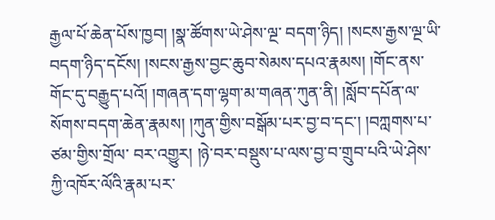རྒྱལ་པོ་ཆེན་པོས་ཁྱབ། །སྣ་ཚོགས་ཡེ་ཤེས་ལྔ་ བདག་ཉིད། །སངས་རྒྱས་ལྔ་ཡི་བདག་ཉིད་དངོས། །སངས་རྒྱས་བྱང་ཆུབ་སེམས་དཔའ་རྣམས། །གོང་ནས་གོང་དུ་བརྒྱུད་པའོ། །གཞན་དག་ལྷག་མ་གཞན་ཀུན་ནི། །སློབ་དཔོན་ལ་སོགས་བདག་ཆེན་རྣམས། །ཀུན་གྱིས་བསྒོམ་པར་བྱ་བ་དང་། །བཀླགས་པ་ཙམ་གྱིས་གྲོལ་ བར་འགྱུར། །ཉེ་བར་བསྡུས་པ་ལས་བྱ་བ་གྲུབ་པའི་ཡེ་ཤེས་ཀྱི་འཁོར་ལོའི་རྣམ་པར་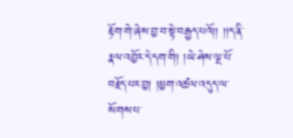རྟོག་གེ་ཞེས་བྱ་བ་སྟེ་བརྒྱད་པའོ།། །།ད་ནི་རྣལ་འབྱོར་དེ་དག་གི། །ཡེ་ཤེས་ལྔ་པོ་བརྗོད་པར་བྱ། །ཕྱག་འཚལ་འདུད་ལ་སོགས་པ་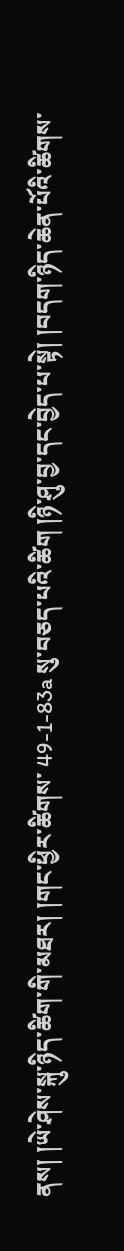ནས། །ཡེ་ཤེས་སྐུ་ཉིད་ཚིག་གི་མཐར། །གང་ཕྱིར་ཚིགས་ 49-1-83a སུ་བཅད་པའི་ཚིག །ཉི་ཤུ་བྱ་དང་བྱེད་པ་སྟེ། །བདག་ཉིད་ཆེན་པོའི་ཚིགས་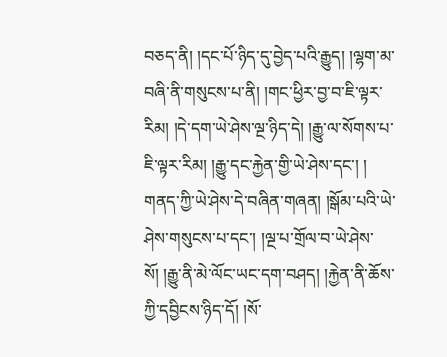བཅད་ནི། །དང་པོ་ཉིད་དུ་བྱེད་པའི་རྒྱུད། །ལྷག་མ་བཞི་ནི་གསུངས་པ་ནི། །གང་ཕྱིར་བྱ་བ་ཇི་ལྟར་རིམ། །དེ་དག་ཡེ་ཤེས་ལྔ་ཉིད་དེ། །རྒྱུ་ལ་སོགས་པ་ཇི་ལྟར་རིམ། །རྒྱུ་དང་རྐྱེན་གྱི་ཡེ་ཤེས་དང་། ། གནད་ཀྱི་ཡེ་ཤེས་དེ་བཞིན་གཞན། །སྒོམ་པའི་ཡེ་ཤེས་གསུངས་པ་དང་། །ལྔ་པ་གྲོལ་བ་ཡེ་ཤེས་སོ། །རྒྱུ་ནི་མེ་ལོང་ཡང་དག་བཤད། །རྐྱེན་ནི་ཆོས་ཀྱི་དབྱིངས་ཉིད་དོ། །སོ་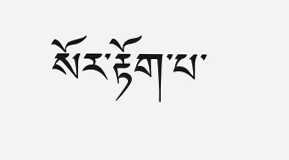སོར་རྟོག་པ་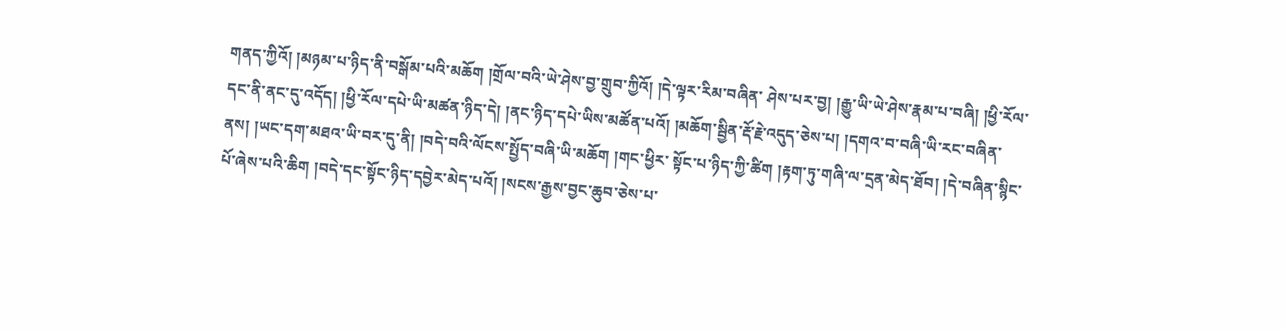གནད་ཀྱིའོ། །མཉམ་པ་ཉིད་ནི་བསྒོམ་པའི་མཆོག །གྲོལ་བའི་ཡེ་ཤེས་བྱ་གྲུབ་ཀྱིའོ། །དེ་ལྟར་རིམ་བཞིན་ ཤེས་པར་བྱ། །རྒྱུ་ཡི་ཡེ་ཤེས་རྣམ་པ་བཞི། །ཕྱི་རོལ་དང་ནི་ནང་དུ་འདོད། །ཕྱི་རོལ་དཔེ་ཡི་མཚན་ཉིད་དེ། །ནང་ཉིད་དཔེ་ཡིས་མཚོན་པའོ། །མཆོག་སྦྱིན་རྡོ་རྗེ་འདུད་ཅེས་པ། །དགའ་བ་བཞི་ཡི་རང་བཞིན་ནས། །ཡང་དག་མཐའ་ཡི་བར་དུ་ནི། །བདེ་བའི་ལོངས་སྤྱོད་བཞི་ཡི་མཆོག །གང་ཕྱིར་ སྟོང་པ་ཉིད་ཀྱི་ཚིག །རྟག་ཏུ་གཞི་ལ་དྲན་མེད་ཐོབ། །དེ་བཞིན་སྙིང་པོ་ཞེས་པའི་ཆིག །བདེ་དང་སྟོང་ཉིད་དབྱེར་མེད་པའོ། །སངས་རྒྱས་བྱང་ཆུབ་ཅེས་པ་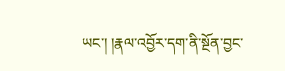ཡང་། །རྣལ་འབྱོར་དག་ནི་སྔོན་བྱང་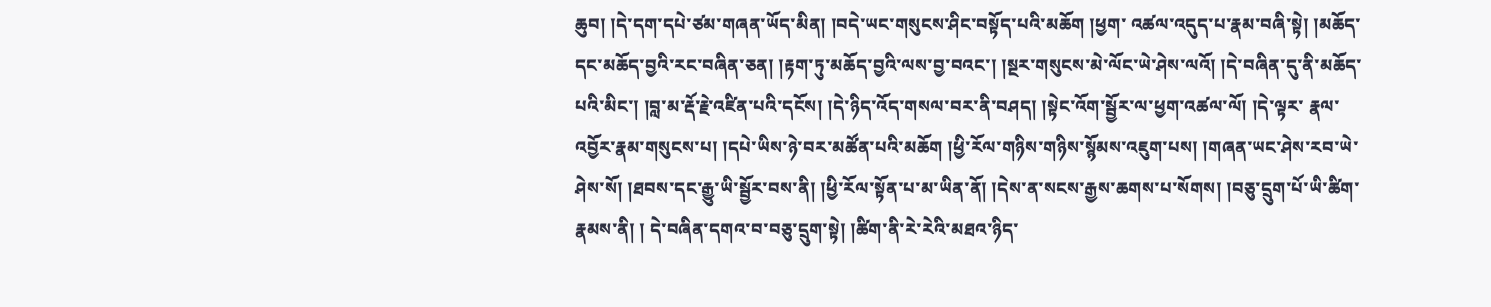ཆུབ། །དེ་དག་དཔེ་ཙམ་གཞན་ཡོད་མིན། །བདེ་ཡང་གསུངས་ཤིང་བསྟོད་པའི་མཆོག །ཕྱག་ འཚལ་འདུད་པ་རྣམ་བཞི་སྟེ། །མཆོད་དང་མཆོད་བྱའི་རང་བཞིན་ཅན། །རྟག་ཏུ་མཆོད་བྱའི་ལས་བྱ་བའང་། །སྔར་གསུངས་མེ་ལོང་ཡེ་ཤེས་ལའོ། །དེ་བཞིན་དུ་ནི་མཆོད་པའི་མིང་། །བླ་མ་རྡོ་རྗེ་འཛིན་པའི་དངོས། །དེ་ཉིད་འོད་གསལ་བར་ནི་བཤད། །སྟེང་འོག་སྦྱོར་ལ་ཕྱག་འཚལ་ལོ། །དེ་ལྟར་ རྣལ་འབྱོར་རྣམ་གསུངས་པ། །དཔེ་ཡིས་ཉེ་བར་མཚོན་པའི་མཆོག །ཕྱི་རོལ་གཉིས་གཉིས་སྙོམས་འཇུག་པས། །གཞན་ཡང་ཤེས་རབ་ཡེ་ཤེས་སོ། །ཐབས་དང་རྒྱུ་ཡི་སྦྱོར་བས་ནི། །ཕྱི་རོལ་སྟོན་པ་མ་ཡིན་ནོ། །དེས་ན་སངས་རྒྱས་ཆགས་པ་སོགས། །བཅུ་དྲུག་པོ་ཡི་ཚིག་རྣམས་ནི། ། དེ་བཞིན་དགའ་བ་བཅུ་དྲུག་སྟེ། །ཚིག་ནི་རེ་རེའི་མཐའ་ཉིད་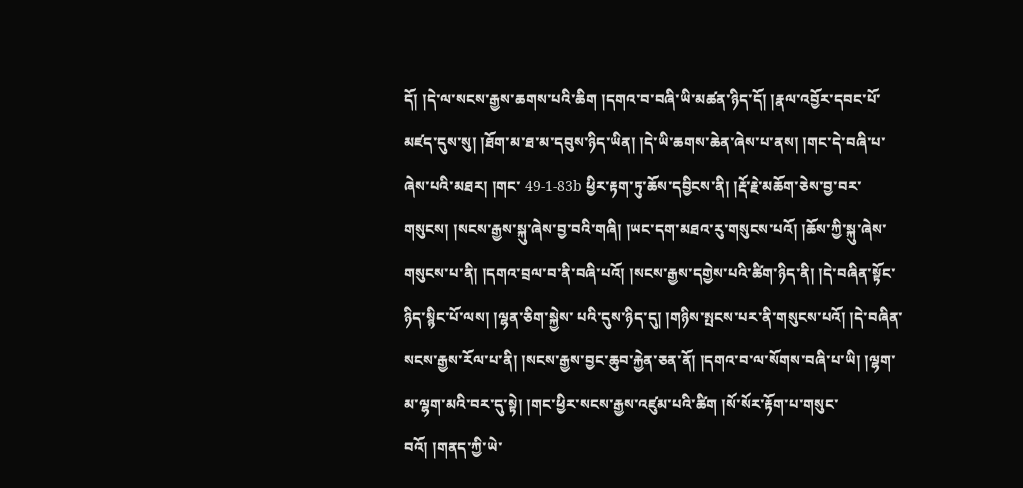དོ། །དེ་ལ་སངས་རྒྱས་ཆགས་པའི་ཆིག །དགའ་བ་བཞི་ཡི་མཚན་ཉིད་དོ། །རྣལ་འབྱོར་དབང་པོ་མཛད་དུས་སུ། །ཐོག་མ་ཐ་མ་དབུས་ཉིད་ཡིན། །དེ་ཡི་ཆགས་ཆེན་ཞེས་པ་ནས། །གང་དེ་བཞི་པ་ཞེས་པའི་མཐར། །གང་ 49-1-83b ཕྱིར་རྟག་ཏུ་ཆོས་དབྱིངས་ནི། །རྡོ་རྗེ་མཆོག་ཅེས་བྱ་བར་གསུངས། །སངས་རྒྱས་སྐུ་ཞེས་བྱ་བའི་གཞི། །ཡང་དག་མཐའ་རུ་གསུངས་པའོ། །ཆོས་ཀྱི་སྐུ་ཞེས་གསུངས་པ་ནི། །དགའ་བྲལ་བ་ནི་བཞི་པའོ། །སངས་རྒྱས་དགྱེས་པའི་ཚིག་ཉིད་ནི། །དེ་བཞིན་སྟོང་ཉིད་སྙིང་པོ་ལས། །ལྷན་ཅིག་སྐྱེས་ པའི་དུས་ཉིད་དུ། །གཉིས་སྤངས་པར་ནི་གསུངས་པའོ། །དེ་བཞིན་སངས་རྒྱས་རོལ་པ་ནི། །སངས་རྒྱས་བྱང་ཆུབ་རྐྱེན་ཅན་ནོ། །དགའ་བ་ལ་སོགས་བཞི་པ་ཡི། །ལྷག་མ་ལྷག་མའི་བར་དུ་སྟེ། །གང་ཕྱིར་སངས་རྒྱས་འཛུམ་པའི་ཚིག །སོ་སོར་རྟོག་པ་གསུང་བའོ། །གནད་ཀྱི་ཡེ་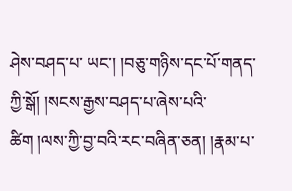ཤེས་བཤད་པ་ ཡང་། །བཅུ་གཉིས་དང་པོ་གནད་ཀྱི་སྒོ། །སངས་རྒྱས་བཤད་པ་ཞེས་པའི་ཚིག །ལས་ཀྱི་བྱ་བའི་རང་བཞིན་ཅན། །རྣམ་པ་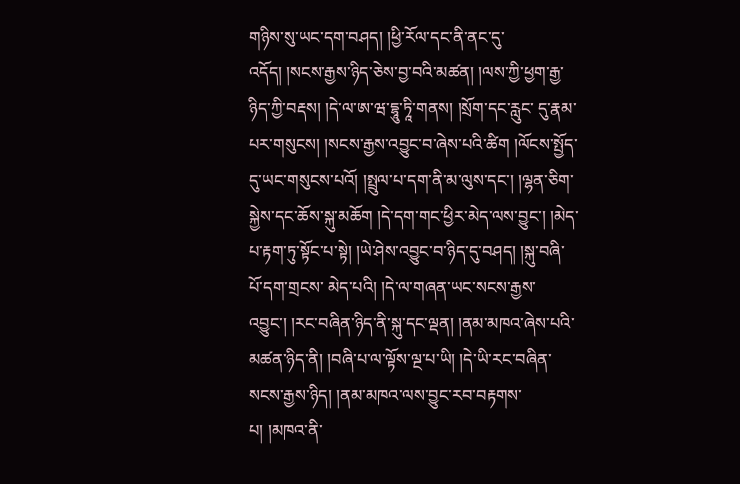གཉིས་སུ་ཡང་དག་བཤད། །ཕྱི་རོལ་དང་ནི་ནང་དུ་འདོད། །སངས་རྒྱས་ཉིད་ཅེས་བྱ་བའི་མཚན། །ལས་ཀྱི་ཕྱག་རྒྱ་ཉིད་ཀྱི་བརྡས། །དེ་ལ་ཨ་ཝ་དྷཱུ་ཏཱི་གནས། །སྲོག་དང་རླུང་ དུ་རྣམ་པར་གསུངས། །སངས་རྒྱས་འབྱུང་བ་ཞེས་པའི་ཚིག །ལོངས་སྤྱོད་དུ་ཡང་གསུངས་པའོ། །སྤྲུལ་པ་དག་ནི་མ་ལུས་དང་། །ལྷན་ཅིག་སྐྱེས་དང་ཆོས་སྐུ་མཆོག །དེ་དག་གང་ཕྱིར་མེད་ལས་བྱུང་། །མེད་པ་རྟག་ཏུ་སྟོང་པ་སྟེ། །ཡེ་ཤེས་འབྱུང་བ་ཉིད་དུ་བཤད། །སྐུ་བཞི་པོ་དག་གྲངས་ མེད་པའི། །དེ་ལ་གཞན་ཡང་སངས་རྒྱས་འབྱུང་། །རང་བཞིན་ཉིད་ནི་སྐུ་དང་ལྡན། །ནམ་མཁའ་ཞེས་པའི་མཚན་ཉིད་ནི། །བཞི་པ་ལ་ལྟོས་ལྔ་པ་ཡི། །དེ་ཡི་རང་བཞིན་སངས་རྒྱས་ཉིད། །ནམ་མཁའ་ལས་བྱུང་རབ་བརྟགས་པ། །མཁའ་ནི་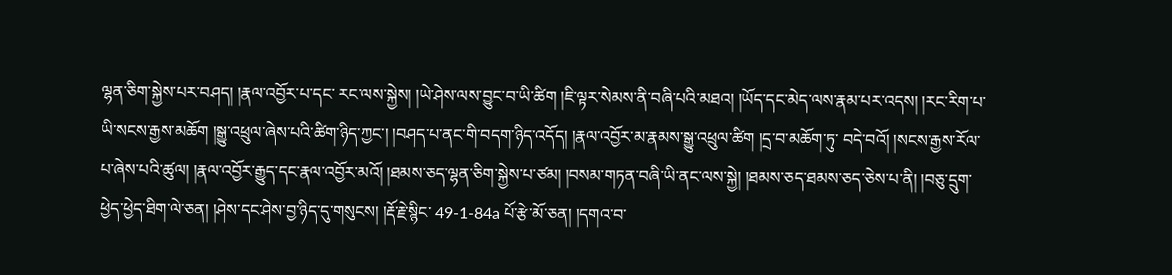ལྷན་ཅིག་སྐྱེས་པར་བཤད། །རྣལ་འབྱོར་པ་དང་ རང་ལས་སྐྱེས། །ཡེ་ཤེས་ལས་བྱུང་བ་ཡི་ཚིག །ཇི་ལྟར་སེམས་ནི་བཞི་པའི་མཐའ། །ཡོད་དང་མེད་ལས་རྣམ་པར་འདས། །རང་རིག་པ་ཡི་སངས་རྒྱས་མཆོག །སྒྱུ་འཕྲུལ་ཞེས་པའི་ཚིག་ཉིད་ཀྱང་། །བཤད་པ་ནང་གི་བདག་ཉིད་འདོད། །རྣལ་འབྱོར་མ་རྣམས་སྒྱུ་འཕྲུལ་ཚིག །དྲ་བ་མཆོག་ཏུ་ བདེ་བའོ། །སངས་རྒྱས་རོལ་པ་ཞེས་པའི་ཚུལ། །རྣལ་འབྱོར་རྒྱུད་དང་རྣལ་འབྱོར་མའོ། །ཐམས་ཅད་ལྷན་ཅིག་སྐྱེས་པ་ཙམ། །བསམ་གཏན་བཞི་ཡི་ནང་ལས་སྐྱེ། །ཐམས་ཅད་ཐམས་ཅད་ཅེས་པ་ནི། །བཅུ་དྲུག་ཕྱེད་ཕྱེད་ཐིག་ལེ་ཅན། །ཤེས་དང་ཤེས་བྱ་ཉིད་དུ་གསུངས། །རྡོ་རྗེ་སྙིང་ 49-1-84a པོ་རྩེ་མོ་ཅན། །དགའ་བ་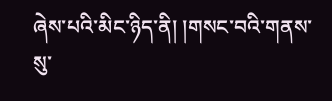ཞེས་པའི་མིང་ཉིད་ནི། །གསང་བའི་གནས་སུ་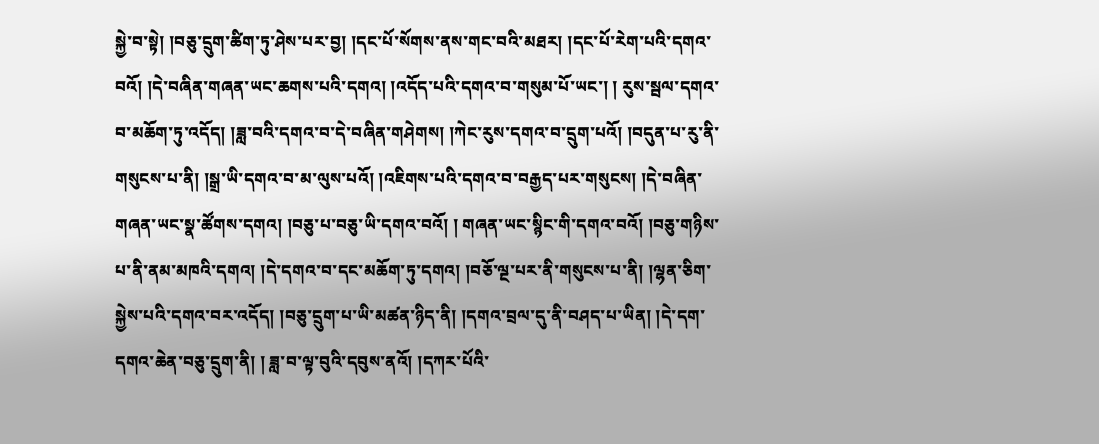སྐྱེ་བ་སྟེ། །བཅུ་དྲུག་ཚིག་ཏུ་ཤེས་པར་བྱ། །དང་པོ་སོགས་ནས་གང་བའི་མཐར། །དང་པོ་རེག་པའི་དགའ་བའོ། །དེ་བཞིན་གཞན་ཡང་ཆགས་པའི་དགའ། །འདོད་པའི་དགའ་བ་གསུམ་པོ་ཡང་། ། རུས་སྦལ་དགའ་བ་མཆོག་ཏུ་འདོད། །ཟླ་བའི་དགའ་བ་དེ་བཞིན་གཤེགས། །ཀེང་རུས་དགའ་བ་དྲུག་པའོ། །བདུན་པ་རུ་ནི་གསུངས་པ་ནི། །སྒྲ་ཡི་དགའ་བ་མ་ལུས་པའོ། །འཇིགས་པའི་དགའ་བ་བརྒྱད་པར་གསུངས། །དེ་བཞིན་གཞན་ཡང་སྣ་ཚོགས་དགའ། །བཅུ་པ་བཅུ་ཡི་དགའ་བའོ། ། གཞན་ཡང་སྙིང་གི་དགའ་བའོ། །བཅུ་གཉིས་པ་ནི་ནམ་མཁའི་དགའ། །དེ་དགའ་བ་དང་མཆོག་ཏུ་དགའ། །བཅོ་ལྔ་པར་ནི་གསུངས་པ་ནི། །ལྷན་ཅིག་སྐྱེས་པའི་དགའ་བར་འདོད། །བཅུ་དྲུག་པ་ཡི་མཚན་ཉིད་ནི། །དགའ་བྲལ་དུ་ནི་བཤད་པ་ཡིན། །དེ་དག་དགའ་ཆེན་བཅུ་དྲུག་ནི། ། ཟླ་བ་ལྟ་བུའི་དབུས་ནའོ། །དཀར་པོའི་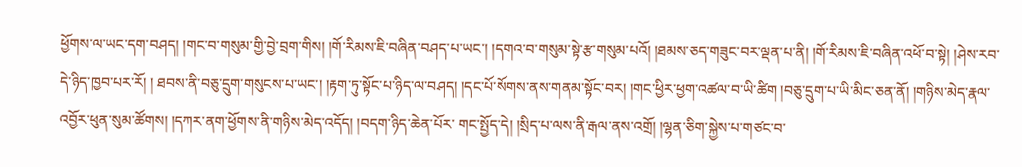ཕྱོགས་ལ་ཡང་དག་བཤད། །གང་བ་གསུམ་གྱི་བྱེ་བྲག་གིས། །གོ་རིམས་ཇི་བཞིན་བཤད་པ་ཡང་། །དགའ་བ་གསུམ་སྟེ་རྩ་གསུམ་པའོ། །ཐམས་ཅད་གཟུང་བར་ལྡན་པ་ནི། །གོ་རིམས་ཇི་བཞིན་འཕོ་བ་སྟེ། །ཤེས་རབ་དེ་ཉིད་ཁྱབ་པར་རོ། ། ཐབས་ནི་བཅུ་དྲུག་གསུངས་པ་ཡང་། །རྟག་ཏུ་སྟོང་པ་ཉིད་ལ་བཤད། །དང་པོ་སོགས་ནས་གནམ་སྟོང་བར། །གང་ཕྱིར་ཕྱག་འཚལ་བ་ཡི་ཚིག །བཅུ་དྲུག་པ་ཡི་མིང་ཅན་ནོ། །གཉིས་མེད་རྣལ་འབྱོར་ཕུན་སུམ་ཚོགས། །དཀར་ནག་ཕྱོགས་ནི་གཉིས་མེད་འདོད། །བདག་ཉིད་ཆེན་པོར་ གང་སྤྱོད་དེ། །སྲིད་པ་ལས་ནི་རྒལ་ནས་འགྲོ། །ལྷན་ཅིག་སྐྱེས་པ་གཙང་བ་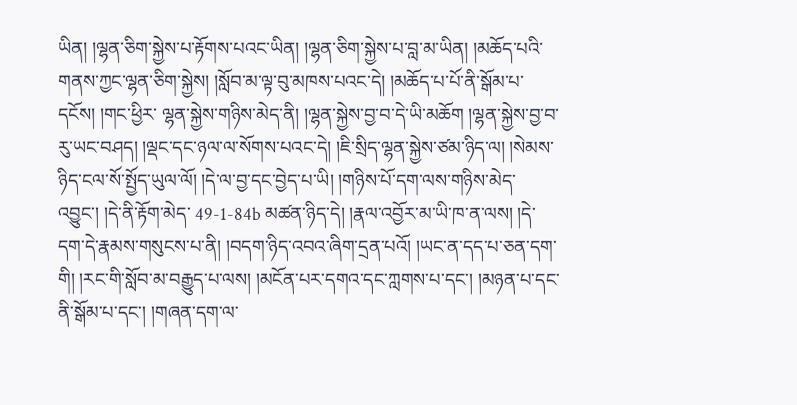ཡིན། །ལྷན་ཅིག་སྐྱེས་པ་རྟོགས་པའང་ཡིན། །ལྷན་ཅིག་སྐྱེས་པ་བླ་མ་ཡིན། །མཆོད་པའི་གནས་ཀྱང་ལྷན་ཅིག་སྐྱེས། །སློབ་མ་ལྟ་བུ་མཁས་པའང་དེ། །མཆོད་པ་པོ་ནི་སྒོམ་པ་དངོས། །གང་ཕྱིར་ ལྷན་སྐྱེས་གཉིས་མེད་ནི། །ལྷན་སྐྱེས་བྱ་བ་དེ་ཡི་མཆོག །ལྷན་སྐྱེས་བྱ་བ་རུ་ཡང་བཤད། །ལྡང་དང་ཉལ་ལ་སོགས་པའང་དེ། །ཇི་སྲིད་ལྷན་སྐྱེས་ཙམ་ཉིད་ལ། །སེམས་ཉིད་ངལ་སོ་སྤྱོད་ཡུལ་ལོ། །དེ་ལ་བྱ་དང་བྱེད་པ་ཡི། །གཉིས་པོ་དག་ལས་གཉིས་མེད་འབྱུང་། །དེ་ནི་རྟོག་མེད་ 49-1-84b མཚན་ཉིད་དེ། །རྣལ་འབྱོར་མ་ཡི་ཁ་ན་ལས། །དེ་དག་དེ་རྣམས་གསུངས་པ་ནི། །བདག་ཉིད་འབའ་ཞིག་དྲན་པའོ། །ཡང་ན་དད་པ་ཅན་དག་གི། །རང་གི་སློབ་མ་བརྒྱུད་པ་ལས། །མངོན་པར་དགའ་དང་ཀླགས་པ་དང་། །མཉན་པ་དང་ནི་སྒོམ་པ་དང་། །གཞན་དག་ལ་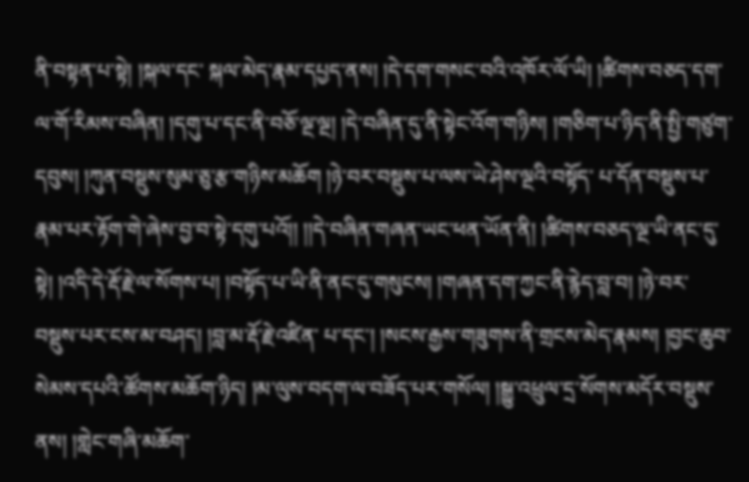ནི་བསྟན་པ་སྟེ། །སྐལ་དང་ སྐལ་མེད་རྣམ་དཔྱད་ནས། །དེ་དག་གསང་བའི་འཁོར་ལོ་ཡི། །ཚིགས་བཅད་དག་ལ་གོ་རིམས་བཞིན། །དགུ་པ་དང་ནི་བཅོ་ལྔ་ལྔ། །དེ་བཞིན་དུ་ནི་སྟེང་འོག་གཉིས། །གཅིག་པ་ཉིད་ནི་སྤྱི་གཙུག་དབུས། །ཀུན་བསྡུས་སུམ་ཅུ་རྩ་གཉིས་མཆོག །ཉེ་བར་བསྡུས་པ་ལས་ཡེ་ཤེས་ལྔའི་བསྟོད་ པ་དོན་བསྡུས་པ་རྣམ་པར་རྟོག་གེ་ཞེས་བྱ་བ་སྟེ་དགུ་པའོ།། །།དེ་བཞིན་གཞན་ཡང་ཕན་ཡོན་ནི། །ཚིགས་བཅད་ལྔ་ཡི་ནང་དུ་སྟེ། །འདི་དེ་རྡོ་རྗེ་ལ་སོགས་པ། །བསྟོད་པ་ཡི་ནི་ནང་དུ་གསུངས། །གཞན་དག་ཀྱང་ནི་རྙེད་བླ་བ། །ཉེ་བར་བསྡུས་པར་ངས་མ་བཤད། །བླ་མ་རྡོ་རྗེ་འཛིན་ པ་དང་། །སངས་རྒྱས་གཟུགས་ནི་གྲངས་མེད་རྣམས། །བྱང་ཆུབ་སེམས་དཔའི་ཚོགས་མཆོག་ཉིད། །མ་ལུས་བདག་ལ་བཟོད་པར་གསོལ། །སྒྱུ་འཕྲུལ་དྲ་སོགས་མདོར་བསྡུས་ནས། །གླེང་གཞི་མཆོག་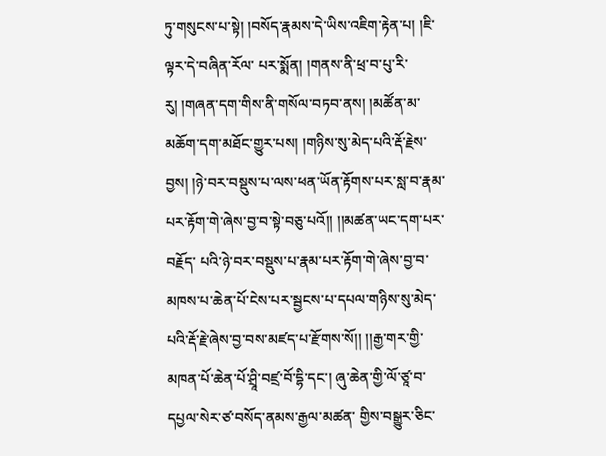ཏུ་གསུངས་པ་སྟེ། །བསོད་རྣམས་དེ་ཡིས་འཇིག་རྟེན་པ། །ཇི་ལྟར་དེ་བཞིན་རོལ་ པར་སྨོན། །གནས་ནི་ཕྲ་བ་པུ་རི་རུ། །གཞན་དག་གིས་ནི་གསོལ་བཏབ་ནས། །མཚོན་མ་མཆོག་དག་མཐོང་གྱུར་པས། །གཉིས་སུ་མེད་པའི་རྡོ་རྗེས་བྱས། །ཉེ་བར་བསྡུས་པ་ལས་ཕན་ཡོན་རྟོགས་པར་སླ་བ་རྣམ་པར་རྟོག་གེ་ཞེས་བྱ་བ་སྟེ་བཅུ་པའོ།། །།མཚན་ཡང་དག་པར་བརྗོད་ པའི་ཉེ་བར་བསྡུས་པ་རྣམ་པར་རྟོག་གེ་ཞེས་བྱ་བ་མཁས་པ་ཆེན་པོ་ངེས་པར་སྦྱངས་པ་དཔལ་གཉིས་སུ་མེད་པའི་རྡོ་རྗེ་ཞེས་བྱ་བས་མཛད་པ་རྫོགས་སོ།། །།རྒྱ་གར་གྱི་མཁན་པོ་ཆེན་པོ་ཤྲཱི་བཛྲ་བོ་དྷི་དང་། ཞུ་ཆེན་གྱི་ལོ་ཙཱ་བ་དཔྱལ་སེར་ཙ་བསོད་ནམས་རྒྱལ་མཚན་ གྱིས་བསྒྱུར་ཅིང་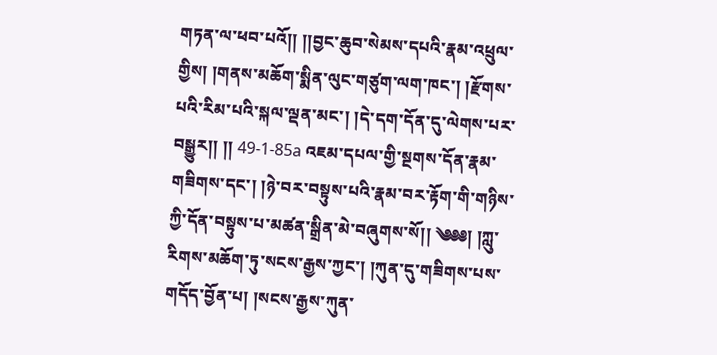གཏན་ལ་ཕབ་པའོ།། །།བྱང་ཆུབ་སེམས་དཔའི་རྣམ་འཕྲུལ་གྱིས། །གནས་མཆོག་སྨིན་ལུང་གཙུག་ལག་ཁང་། །རྫོགས་པའི་རིམ་པའི་སྐལ་ལྡན་མང་། །དེ་དག་དོན་དུ་ལེགས་པར་བསྒྱུར།། །། 49-1-85a འཇམ་དཔལ་གྱི་སྔགས་དོན་རྣམ་གཟིགས་དང་། །ཉེ་བར་བསྟུས་པའི་རྣམ་བར་རྟོག་གི་གཉིས་ཀྱི་དོན་བསྟུས་པ་མཚན་སྒྲིན་མེ་བཞུགས་སོ།། ༄༅༅། །ཀླུ་རིགས་མཆོག་ཏུ་སངས་རྒྱས་ཀྱང་། །ཀུན་དུ་གཟིགས་པས་གདོད་བྱོན་པ། །སངས་རྒྱས་ཀུན་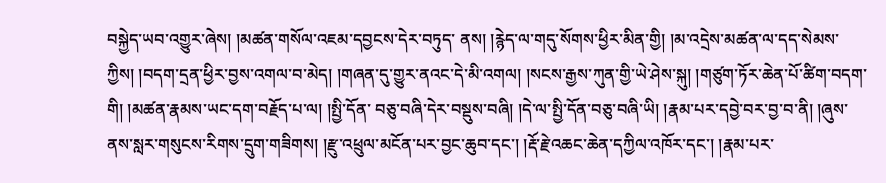བསྐྱེད་ཡབ་འགྱུར་ཞེས། །མཚན་གསོལ་འཇམ་དབྱངས་དེར་བཏུད་ ནས། །རྙེད་ལ་གདུ་སོགས་ཕྱིར་མིན་གྱི། །མ་འདྲེས་མཚན་ལ་དད་སེམས་ཀྱིས། །བདག་དྲན་ཕྱིར་བྱས་འགལ་བ་མེད། །གཞན་དུ་གྱུར་ནའང་དེ་མི་འགལ། །སངས་རྒྱས་ཀུན་གྱི་ཡེ་ཤེས་སྐུ། །གཙུག་ཏོར་ཆེན་པོ་ཚིག་བདག་གི། །མཚན་རྣམས་ཡང་དག་བརྗོད་པ་ལ། །སྤྱི་དོན་ བཅུ་བཞི་དེར་བསྡུས་བཞི། །དེ་ལ་སྤྱི་དོན་བཅུ་བཞི་ཡི། །རྣམ་པར་དབྱེ་བར་བྱ་བ་ནི། །ཞུས་ནས་སླར་གསུངས་རིགས་དྲུག་གཟིགས། །རྫུ་འཕྲུལ་མངོན་པར་བྱང་ཆུབ་དང་། །རྡོ་རྗེ་འཆང་ཆེན་དཀྱིལ་འཁོར་དང་། །རྣམ་པར་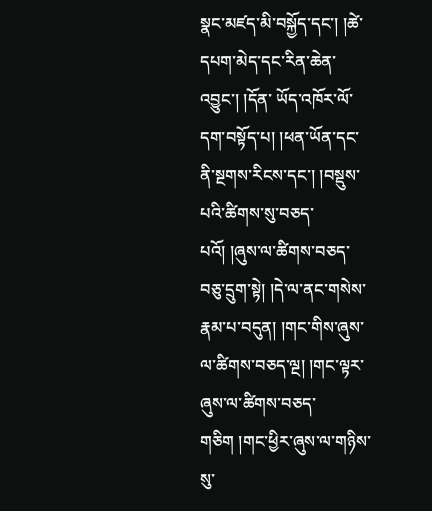སྣང་མཛད་མི་བསྐྱོད་དང་། །ཚེ་དཔག་མེད་དང་རིན་ཆེན་འབྱུང་། །དོན་ ཡོད་འཁོར་ལོ་དག་བསྟོད་པ། །ཕན་ཡོན་དང་ནི་སྔགས་རིངས་དང་། །བསྡུས་པའི་ཚིགས་སུ་བཅད་པའོ། །ཞུས་ལ་ཚིགས་བཅད་བཅུ་དྲུག་སྟེ། །དེ་ལ་ནང་གསེས་རྣམ་པ་བདུན། །གང་གིས་ཞུས་ལ་ཚིགས་བཅད་ལྔ། །གང་ལྟར་ཞུས་ལ་ཚིགས་བཅད་གཅིག །གང་ཕྱིར་ཞུས་ལ་གཉིས་སུ་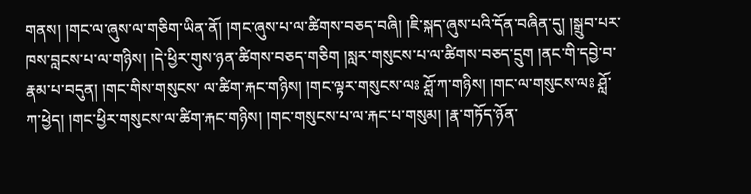གནས། །གང་ལ་ཞུས་ལ་གཅིག་ཡིན་ནོ། །གང་ཞུས་པ་ལ་ཚིགས་བཅད་བཞི། །ཇི་སྐད་ཞུས་པའི་དོན་བཞིན་དུ། །སྒྲུབ་པར་ཁས་བླངས་པ་ལ་གཉིས། །དེ་ཕྱིར་གུས་ཉན་ཚིགས་བཅད་གཅིག །སླར་གསུངས་པ་ལ་ཚིགས་བཅད་དྲུག །ནང་གི་དབྱེ་བ་རྣམ་པ་བདུན། །གང་གིས་གསུངས་ ལ་ཚིག་རྐང་གཉིས། །གང་ལྟར་གསུངས་ལཿ ཤློ་ཀ་གཉིས། །གང་ལ་གསུངས་ལཿ ཤློ་ཀ་ཕྱེད། །གང་ཕྱིར་གསུངས་ལ་ཚིག་རྐང་གཉིས། །གང་གསུངས་པ་ལ་རྐང་པ་གསུམ། །རྣ་གཏོད་ཉོན་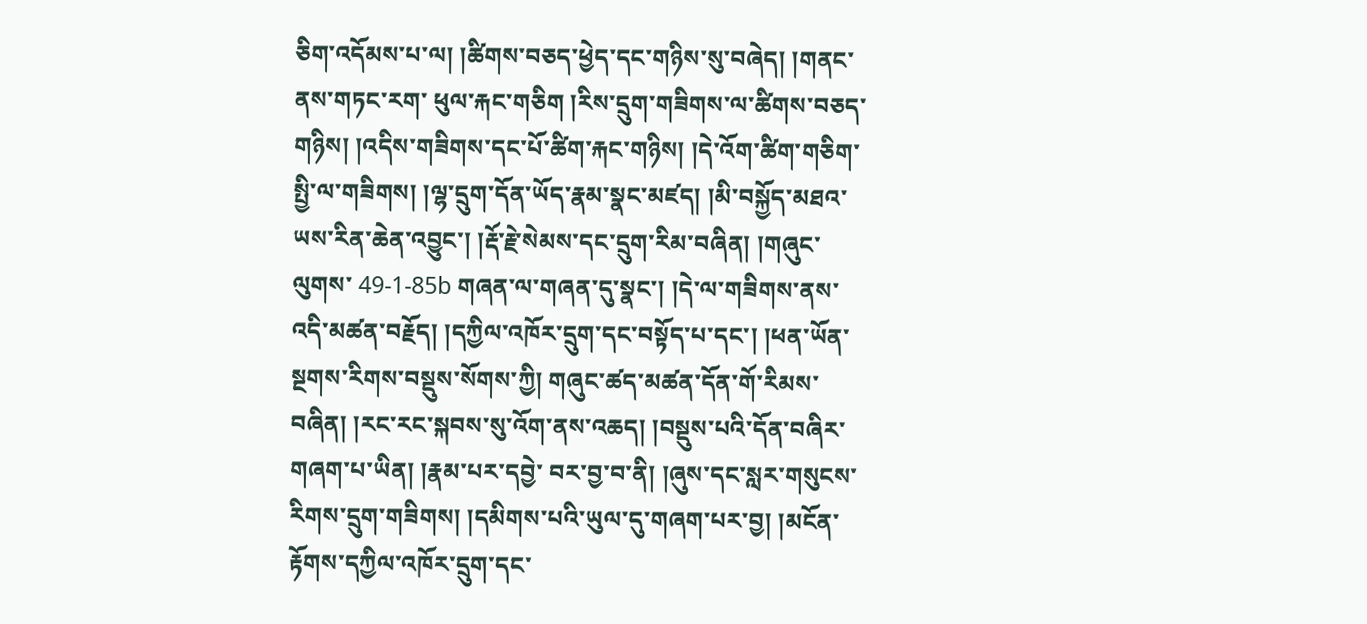ཅིག་འདོམས་པ་ལ། །ཚིགས་བཅད་ཕྱེད་དང་གཉིས་སུ་བཞེད། །གནང་ནས་གཏང་རག་ ཕུལ་རྐང་གཅིག །རིས་དྲུག་གཟིགས་ལ་ཚིགས་བཅད་གཉིས། །འདིས་གཟིགས་དང་པོ་ཚིག་རྐང་གཉིས། །དེ་འོག་ཚིག་གཅིག་སྤྱི་ལ་གཟིགས། །ལྷ་དྲུག་དོན་ཡོད་རྣམ་སྣང་མཛད། །མི་བསྐྱོད་མཐའ་ཡས་རིན་ཆེན་འབྱུང་། །རྡོ་རྗེ་སེམས་དང་དྲུག་རིམ་བཞིན། །གཞུང་ལུགས་ 49-1-85b གཞན་ལ་གཞན་དུ་སྣང་། །དེ་ལ་གཟིགས་ནས་འདི་མཚན་བརྗོད། །དཀྱིལ་འཁོར་དྲུག་དང་བསྟོད་པ་དང་། །ཕན་ཡོན་སྔགས་རིགས་བསྡུས་སོགས་ཀྱི། གཞུང་ཚད་མཚན་དོན་གོ་རིམས་བཞིན། །རང་རང་སྐབས་སུ་འོག་ནས་འཆད། །བསྡུས་པའི་དོན་བཞིར་གཞག་པ་ཡིན། །རྣམ་པར་དབྱེ་ བར་བྱ་བ་ནི། །ཞུས་དང་སླར་གསུངས་རིགས་དྲུག་གཟིགས། །དམིགས་པའི་ཡུལ་དུ་གཞག་པར་བྱ། །མངོན་རྟོགས་དཀྱིལ་འཁོར་དྲུག་དང་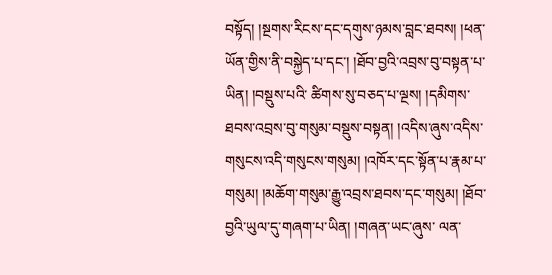བསྟོད། །སྔགས་རིངས་དང་དགུས་ཉམས་བླང་ཐབས། །ཕན་ཡོན་གྱིས་ནི་བསྐྱེད་པ་དང་། །ཐོབ་བྱའི་འབྲས་བུ་བསྟན་པ་ཡིན། །བསྡུས་པའི་ ཚིགས་སུ་བཅད་པ་ལྔས། །དམིགས་ཐབས་འབྲས་བུ་གསུམ་བསྡུས་བསྟན། །འདིས་ཞུས་འདིས་གསུངས་འདི་གསུངས་གསུམ། །འཁོར་དང་སྟོན་པ་རྣམ་པ་གསུམ། །མཆོག་གསུམ་རྒྱུ་འབྲས་ཐབས་དང་གསུམ། །ཐོབ་བྱའི་ཡུལ་དུ་གཞག་པ་ཡིན། །གཞན་ཡང་ཞུས་ ལན་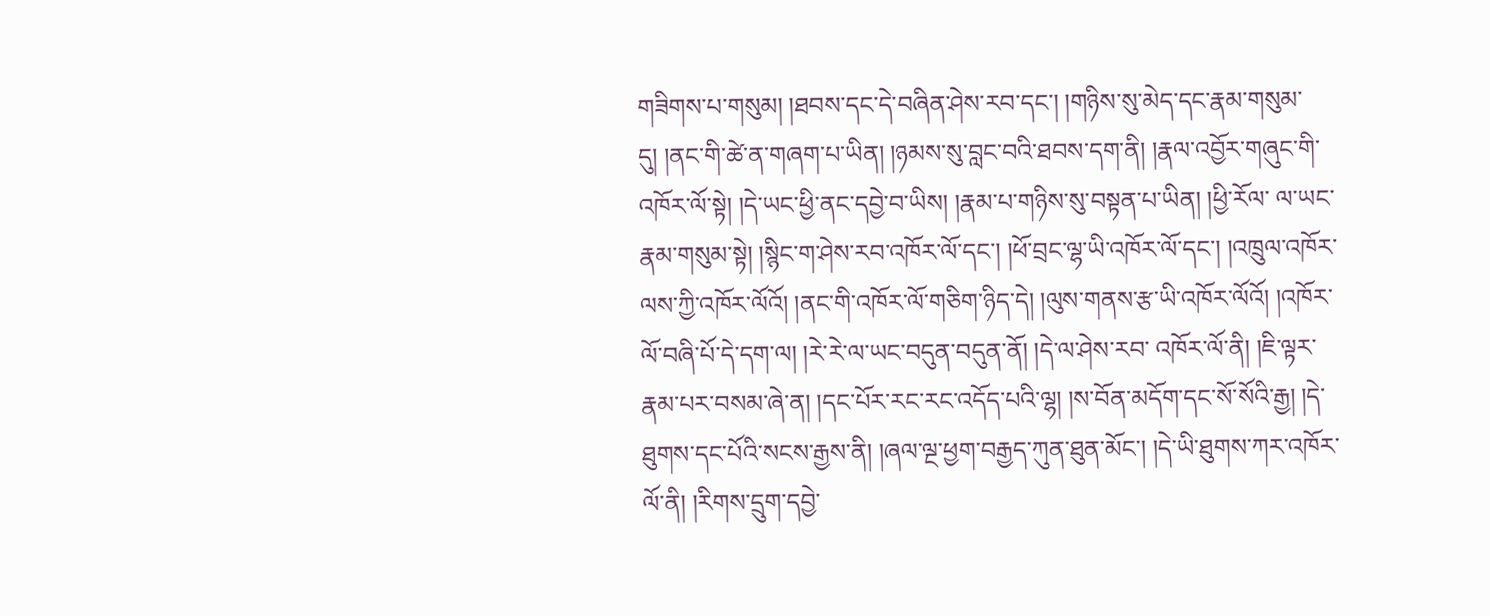གཟིགས་པ་གསུམ། །ཐབས་དང་དེ་བཞིན་ཤེས་རབ་དང་། །གཉིས་སུ་མེད་དང་རྣམ་གསུམ་དུ། །ནང་གི་ཚེ་ན་གཞག་པ་ཡིན། །ཉམས་སུ་བླང་བའི་ཐབས་དག་ནི། །རྣལ་འབྱོར་གཞུང་གི་འཁོར་ལོ་སྟེ། །དེ་ཡང་ཕྱི་ནང་དབྱེ་བ་ཡིས། །རྣམ་པ་གཉིས་སུ་བསྟན་པ་ཡིན། །ཕྱི་རོལ་ ལ་ཡང་རྣམ་གསུམ་སྟེ། །སྙིང་ག་ཤེས་རབ་འཁོར་ལོ་དང་། །ཕོ་བྲང་ལྷ་ཡི་འཁོར་ལོ་དང་། །འཁྲུལ་འཁོར་ལས་ཀྱི་འཁོར་ལོའོ། །ནང་གི་འཁོར་ལོ་གཅིག་ཉིད་དེ། །ལུས་གནས་རྩ་ཡི་འཁོར་ལོའོ། །འཁོར་ལོ་བཞི་པོ་དེ་དག་ལ། །རེ་རེ་ལ་ཡང་བདུན་བདུན་ནོ། །དེ་ལ་ཤེས་རབ་ འཁོར་ལོ་ནི། །ཇི་ལྟར་རྣམ་པར་བསམ་ཞེ་ན། །དང་པོར་རང་རང་འདོད་པའི་ལྷ། །ས་བོན་མདོག་དང་སོ་སོའི་རྒྱ། །དེ་ཐུགས་དང་པོའི་སངས་རྒྱས་ནི། །ཞལ་ལྔ་ཕྱག་བརྒྱད་ཀུན་ཐུན་མོང་། །དེ་ཡི་ཐུགས་ཀར་འཁོར་ལོ་ནི། །རིགས་དྲུག་དབྱེ་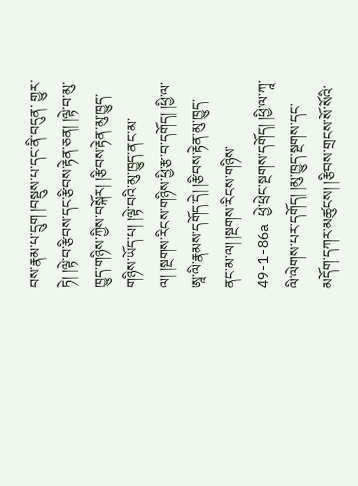བས་རྣམ་པ་དྲུག །བསྡུས་པ་དང་ནི་བདུན་ གྱུར་ཏེ། །ལྟེ་བ་རྩིབས་དང་རྩིབས་རྟེན་ཅན། །ལྟེ་བ་མུ་ཁྱུད་གཉིས་ཀྱིས་བསྐོར། །རྩིབས་རྟེན་མུ་ཁྱུད་གཉིས་ཡོད་པ། །ལྟེ་བའི་མུ་ཁྱུད་ནང་མ་ལ། །སྔགས་རིངས་གཉིས་ཕྱི་རྩ་བ་དགོད། །ཕྱི་ལ་ཨཱ་ལི་རྣམས་དགོད་དེ། །རྩིབས་རྟེན་མུ་ཁྱུད་ནང་མ་ལ། །སྔགས་རིངས་གཉིས་ 49-1-86a ཕྱེ་ཕྲེང་སྔགས་དགོད། །ཕྱི་ལ་ཀཱ་ལི་ལེགས་པར་དགོད། །མུ་ཁྱུད་སྔགས་དང་མདོག་དཀར་མཚུངས། །རྩིབས་གྲངས་སོ་སོའི་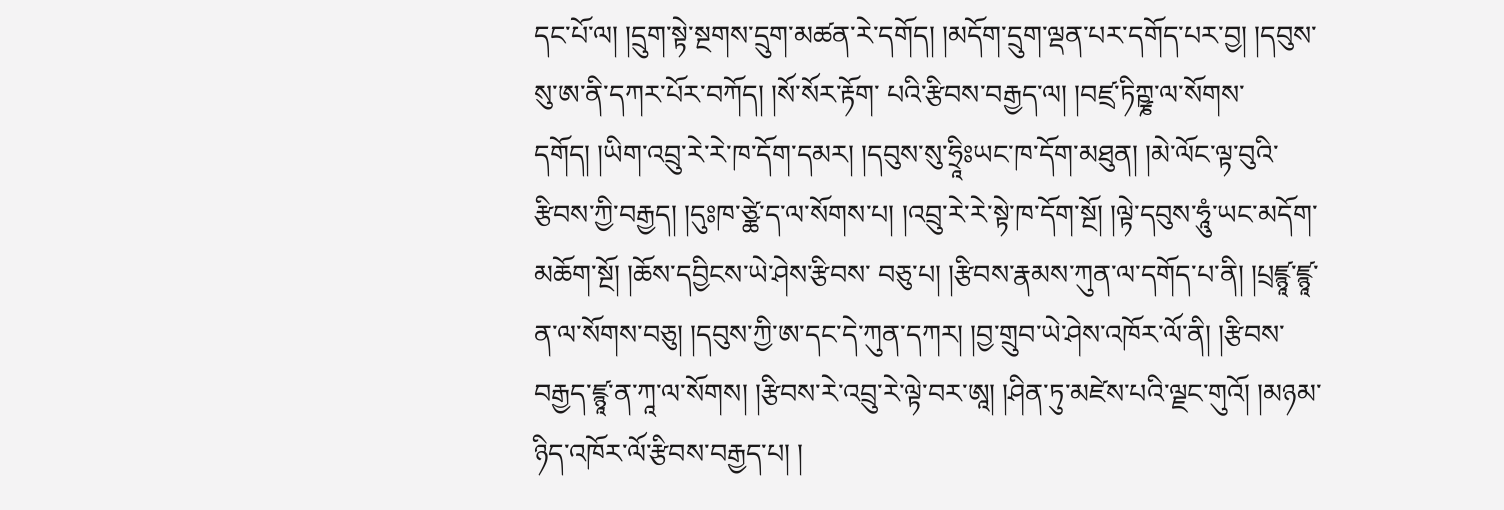དང་པོ་ལ། །དྲུག་སྟེ་སྔགས་དྲུག་མཚན་རེ་དགོད། །མདོག་དྲུག་ལྡན་པར་དགོད་པར་བྱ། །དབུས་སུ་ཨ་ནི་དཀར་པོར་བཀོད། །སོ་སོར་རྟོག་ པའི་རྩིབས་བརྒྱད་ལ། །བཛྲ་ཏིཀྵྞ་ལ་སོགས་དགོད། །ཡིག་འབྲུ་རེ་རེ་ཁ་དོག་དམར། །དབུས་སུ་ཧྲཱིཿཡང་ཁ་དོག་མཐུན། །མེ་ལོང་ལྟ་བུའི་རྩིབས་ཀྱི་བརྒྱད། །དུཿཁ་ཙྪེ་ད་ལ་སོགས་པ། །འབྲུ་རེ་རེ་སྟེ་ཁ་དོག་སྔོ། །ལྟེ་དབུས་ཧཱུཾ་ཡང་མདོག་མཆོག་སྔོ། །ཆོས་དབྱིངས་ཡེ་ཤེས་རྩིབས་ བཅུ་པ། །རྩིབས་རྣམས་ཀུན་ལ་དགོད་པ་ནི། །པྲཛྙཱ་ཛྙཱ་ན་ལ་སོགས་བཅུ། །དབུས་ཀྱི་ཨ་དང་དེ་ཀུན་དཀར། །བྱ་གྲུབ་ཡེ་ཤེས་འཁོར་ལོ་ནི། །རྩིབས་བརྒྱད་ཛྙཱ་ན་ཀཱ་ལ་སོགས། །རྩིབས་རེ་འབྲུ་རེ་ལྟེ་བར་ཨཱ། །ཤིན་ཏུ་མཛེས་པའི་ལྗང་གུའོ། །མཉམ་ཉིད་འཁོར་ལོ་རྩིབས་བརྒྱད་པ། །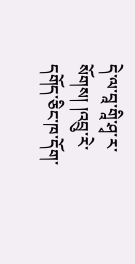དེ་ལ་བཱ་གཱི་ཤྭ་ར་སོགས། །འབྲུ་རེ་དགོད་ཅིང་ཁ་དོག་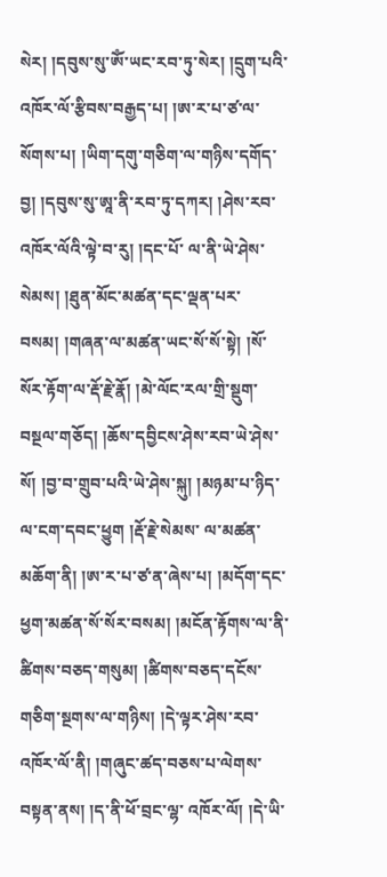སེར། །དབུས་སུ་ཨོཾ་ཡང་རབ་ཏུ་སེར། །དྲུག་པའི་འཁོར་ལོ་རྩིབས་བརྒྱད་པ། །ཨ་ར་པ་ཙ་ལ་སོགས་པ། །ཡིག་དགུ་གཅིག་ལ་གཉིས་དགོད་བྱ། །དབུས་སུ་ཨཱ་ནི་རབ་ཏུ་དཀར། །ཤེས་རབ་འཁོར་ལོའི་ལྟེ་བ་རུ། །དང་པོ་ ལ་ནི་ཡེ་ཤེས་སེམས། །ཐུན་མོང་མཚན་དང་ལྡན་པར་བསམ། །གཞན་ལ་མཚན་ཡང་སོ་སོ་སྟེ། །སོ་སོར་རྟོག་ལ་རྡོ་རྗེ་རྣོ། །མེ་ལོང་རལ་གྲི་སྡུག་བསྔལ་གཅོད། །ཆོས་དབྱིངས་ཤེས་རབ་ཡེ་ཤེས་སོ། །བྱ་བ་གྲུབ་པའི་ཡེ་ཤེས་སྐུ། །མཉམ་པ་ཉིད་ལ་ངག་དབང་ཕྱུག །རྡོ་རྗེ་སེམས་ ལ་མཚན་མཆོག་ནི། །ཨ་ར་པ་ཙ་ན་ཞེས་པ། །མདོག་དང་ཕྱག་མཚན་སོ་སོར་བསམ། །མངོན་རྟོགས་ལ་ནི་ཚིགས་བཅད་གསུམ། །ཚིགས་བཅད་དངོས་གཅིག་སྔགས་ལ་གཉིས། །དེ་ལྟར་ཤེས་རབ་འཁོར་ལོ་ནི། །གཞུང་ཚད་བཅས་པ་ལེགས་བསྟན་ནས། །ད་ནི་ཕོ་བྲང་ལྷ་ འཁོར་ལོ། །དེ་ཡི་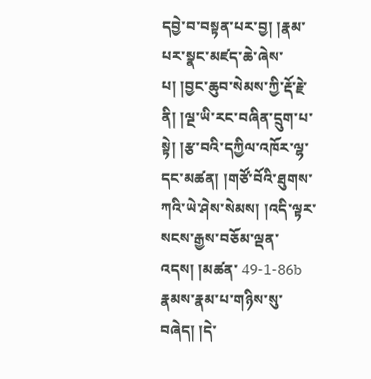དབྱེ་བ་བསྟན་པར་བྱ། །རྣམ་པར་སྣང་མཛད་ཆེ་ཞེས་པ། །བྱང་ཆུབ་སེམས་ཀྱི་རྡོ་རྗེ་ནི། །ལྔ་ཡི་རང་བཞིན་དྲུག་པ་སྟེ། །རྩ་བའི་དཀྱིལ་འཁོར་ལྷ་དང་མཚན། །གཙོ་བོའི་ཐུགས་ཀའི་ཡེ་ཤེས་སེམས། །འདི་ལྟར་སངས་རྒྱས་བཅོམ་ལྡན་འདས། །མཚན་ 49-1-86b རྣམས་རྣམ་པ་གཉིས་སུ་བཞེད། །དེ་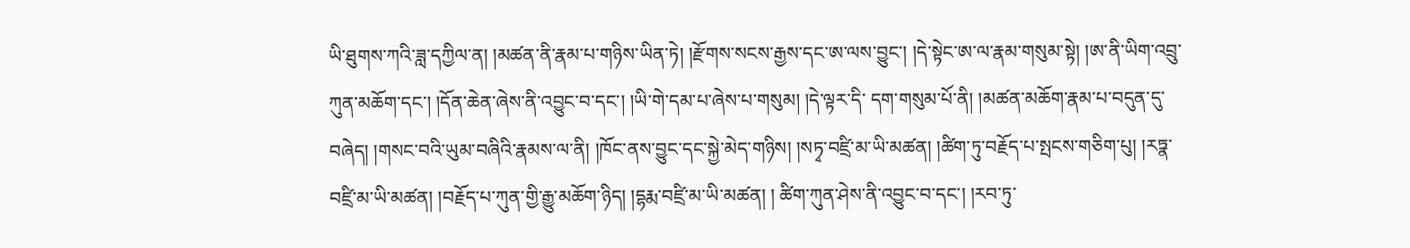ཡི་ཐུགས་ཀའི་ཟླ་དཀྱིལ་ན། །མཚན་ནི་རྣམ་པ་གཉིས་ཡིན་ཏེ། །རྫོགས་སངས་རྒྱས་དང་ཨ་ལས་བྱུང་། །དེ་སྟེང་ཨ་ལ་རྣམ་གསུམ་སྟེ། །ཨ་ནི་ཡིག་འབྲུ་ཀུན་མཆོག་དང་། །དོན་ཆེན་ཞེས་ནི་འབྱུང་བ་དང་། །ཡི་གེ་དམ་པ་ཞེས་པ་གསུམ། །དེ་ལྟར་དི་ དག་གསུམ་པོ་ནི། །མཚན་མཆོག་རྣམ་པ་བདུན་དུ་བཞེད། །གསང་བའི་ཡུམ་བཞིའི་རྣམས་ལ་ནི། །ཁོང་ནས་བྱུང་དང་སྐྱེ་མེད་གཉིས། །སཏྭ་བཛྲི་མ་ཡི་མཚན། །ཚིག་ཏུ་བརྗོད་པ་སྤངས་གཅིག་པུ། །རཏྣ་བཛྲི་མ་ཡི་མཚན། །བརྗོད་པ་ཀུན་གྱི་རྒྱུ་མཆོག་ཉིད། །དྷརྨ་བཛྲི་མ་ཡི་མཚན། ། ཚིག་ཀུན་ཤེས་ནི་འབྱུང་བ་དང་། །རབ་ཏུ་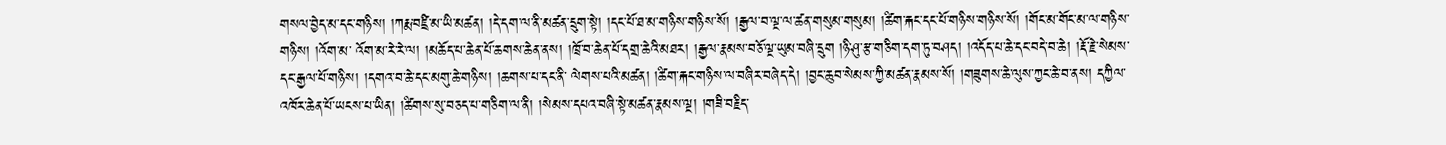གསལ་བྱེད་མ་དང་གཉིས། །ཀརྨ་བཛྲི་མ་ཡི་མཚན། །དེ་དག་ལ་ནི་མཚན་དྲུག་སྟེ། །དང་པོ་ཐ་མ་གཉིས་གཉིས་སོ། །རྒྱལ་བ་ལྔ་ལ་ཚན་གསུམ་གསུམ། །ཚིག་རྐང་དང་པོ་གཉིས་གཉིས་སོ། །གོང་མ་གོང་མ་ལ་གཉིས་གཉིས། །འོག་མ་ འོག་མ་རེ་རེ་ལ། །མཆོད་པ་ཆེན་པོ་ཆགས་ཆེན་ནས། །ཁྲོ་བ་ཆེན་པོ་དགྲ་ཆེའི་མཐར། །རྒྱལ་རྣམས་བཅོ་ལྔ་ཡུམ་བཞི་དྲུག །ཉི་ཤུ་རྩ་གཅིག་དག་ཏུ་བཤད། །འདོད་པ་ཆེ་དང་བདེ་བ་ཆེ། །རྡོ་རྗེ་སེམས་དང་རྒྱལ་པོ་གཉིས། །དགའ་བ་ཆེ་དང་མགུ་ཆེ་གཉིས། །ཆགས་པ་དང་ནི་ ལེགས་པའི་མཚན། །ཚིག་རྐང་གཉིས་ལ་བཞིར་བཞེད་དེ། །བྱང་ཆུབ་སེམས་ཀྱི་མཚན་རྣམས་སོ། །གཟུགས་ཆེ་ལུས་ཀྱང་ཆེ་བ་ནས། དཀྱིལ་འཁོར་ཆེན་པོ་ཡངས་པ་ཡིན། །ཚིགས་སུ་བཅད་པ་གཅིག་ལ་ནི། །སེམས་དཔའ་བཞི་སྟེ་མཚན་རྣམས་ལྔ། །གཟི་བརྗིད་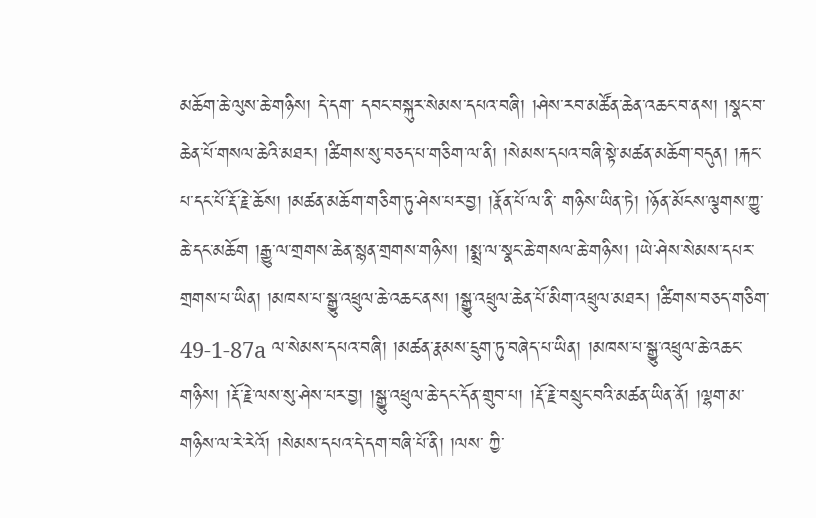མཆོག་ཆེ་ལུས་ཆེ་གཉིས། དེ་དག་ དབང་བསྐུར་སེམས་དཔའ་བཞི། །ཤེས་རབ་མཚོན་ཆེན་འཆང་བ་ནས། །སྣང་བ་ཆེན་པོ་གསལ་ཆེའི་མཐར། །ཚིགས་སུ་བཅད་པ་གཅིག་ལ་ནི། །སེམས་དཔའ་བཞི་སྟེ་མཚན་མཆོག་བདུན། །རྐང་པ་དང་པོ་རྡོ་རྗེ་ཆོས། །མཚན་མཆོག་གཅིག་ཏུ་ཤེས་པར་བྱ། །རྣོན་པོ་ལ་ནི་ གཉིས་ཡིན་ཏེ། །ཉོན་མོངས་ལྕགས་ཀྱུ་ཆེ་དང་མཆོག །རྒྱུ་ལ་གྲགས་ཆེན་སྙན་གྲགས་གཉིས། །སྨྲ་ལ་སྣང་ཆེ་གསལ་ཆེ་གཉིས། །ཡེ་ཤེས་སེམས་དཔར་གྲགས་པ་ཡིན། །མཁས་པ་སྒྱུ་འཕྲུལ་ཆེ་འཆང་ནས། །སྒྱུ་འཕྲུལ་ཆེན་པོ་མིག་འཕྲུལ་མཐར། །ཚིགས་བཅད་གཅིག་ 49-1-87a ལ་སེམས་དཔའ་བཞི། །མཚན་རྣམས་དྲུག་ཏུ་བཞེད་པ་ཡིན། །མཁས་པ་སྒྱུ་འཕྲུལ་ཆེ་འཆང་གཉིས། །རྡོ་རྗེ་ལས་སུ་ཤེས་པར་བྱ། །སྒྱུ་འཕྲུལ་ཆེ་དང་དོན་གྲུབ་པ། །རྡོ་རྗེ་བསྲུང་བའི་མཚན་ཡིན་ནོ། །ལྷག་མ་གཉིས་ལ་རེ་རེའོ། །སེམས་དཔའ་དེ་དག་བཞི་པོ་ནི། །ལས་ ཀྱི་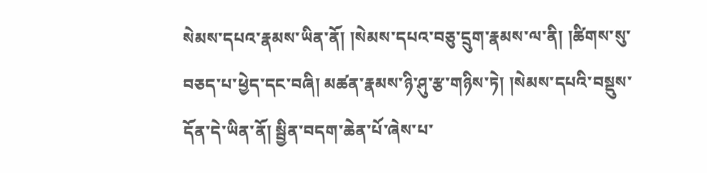སེམས་དཔའ་རྣམས་ཡིན་ནོ། །སེམས་དཔའ་བཅུ་དྲུག་རྣམས་ལ་ནི། །ཚིགས་སུ་བཅད་པ་ཕྱེད་དང་བཞི། མཚན་རྣམས་ཉི་ཤུ་རྩ་གཉིས་ཏེ། །སེམས་དཔའི་བསྡུས་དོན་དེ་ཡིན་ནོ། སྦྱིན་བདག་ཆེན་པོ་ཞེས་པ་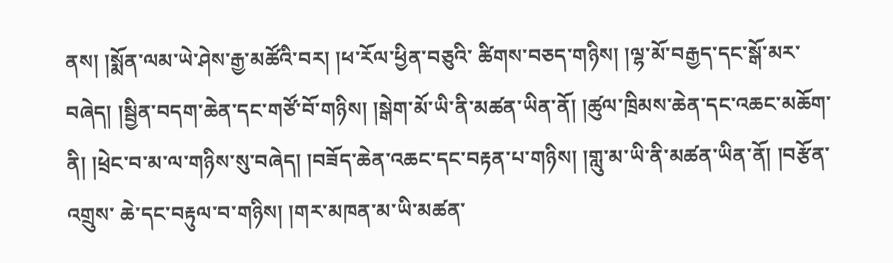ནས། །སྨོན་ལམ་ཡེ་ཤེས་རྒྱ་མཚོའི་བར། །ཕ་རོལ་ཕྱིན་བཅུའི་ ཚིགས་བཅད་གཉིས། །ལྷ་མོ་བརྒྱད་དང་སྒོ་མར་བཞེད། །སྦྱིན་བདག་ཆེན་དང་གཙོ་བོ་གཉིས། །སྒེག་མོ་ཡི་ནི་མཚན་ཡིན་ནོ། །ཚུལ་ཁྲིམས་ཆེན་དང་འཆང་མཆོག་ནི། །ཕྲེང་བ་མ་ལ་གཉིས་སུ་བཞེད། །བཟོད་ཆེན་འཆང་དང་བརྟན་པ་གཉིས། །གླུ་མ་ཡི་ནི་མཚན་ཡིན་ནོ། །བརྩོན་འགྲུས་ ཆེ་དང་བརྟུལ་བ་གཉིས། །གར་མཁན་མ་ཡི་མཚན་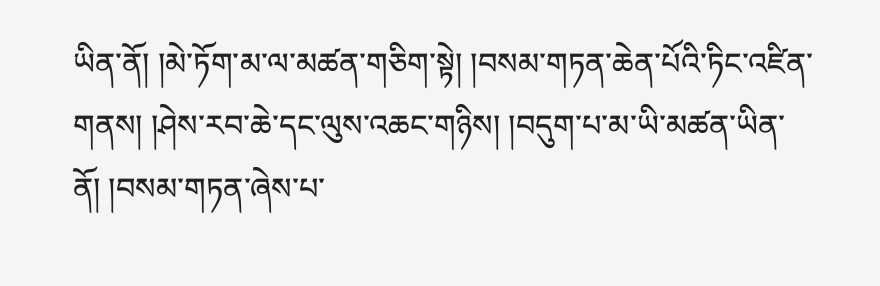ཡིན་ནོ། །མེ་ཏོག་མ་ལ་མཚན་གཅིག་སྟེ། །བསམ་གཏན་ཆེན་པོའི་ཏིང་འཛིན་གནས། །ཤེས་རབ་ཆེ་དང་ལུས་འཆང་གཉིས། །བདུག་པ་མ་ཡི་མཚན་ཡིན་ནོ། །བསམ་གཏན་ཞེས་པ་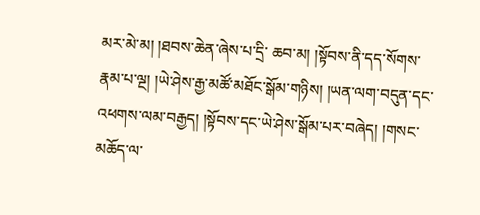མར་མེ་མ། །ཐབས་ཆེན་ཞེས་པ་དྲི་ ཆབ་མ། །སྟོབས་ནི་དད་སོགས་རྣམ་པ་ལྔ། །ཡེ་ཤེས་རྒྱ་མཚོ་མཐོང་སྒོམ་གཉིས། །ཡན་ལག་བདུན་དང་འཕགས་ལམ་བརྒྱད། །སྟོབས་དང་ཡེ་ཤེས་སྒོམ་པར་བཞེད། །གསང་མཆོད་ལ་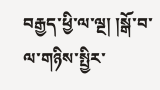བརྒྱད་ཕྱི་ལ་ལྔ། །སྒོ་བ་ལ་གཉིས་སྤྱིར་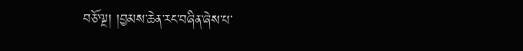བཅོ་ལྔ། །བྱམས་ཆེན་རང་བཞིན་ཞེས་པ་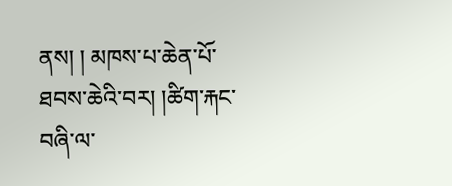ནས། ། མཁས་པ་ཆེན་པོ་ཐབས་ཆེའི་བར། །ཚིག་རྐང་བཞི་ལ་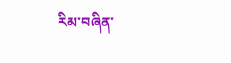རིམ་བཞིན་